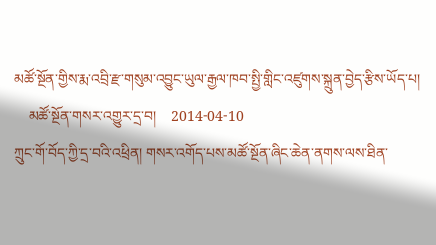མཚོ་སྔོན་གྱིས་རྨ་འབྲི་རྫ་གསུམ་འབྱུང་ཡུལ་རྒྱལ་ཁབ་སྤྱི་གླིང་འཛུགས་སྐྲུན་བྱེད་རྩིས་ཡོད་པ།
    མཚོ་སྔོན་གསར་འགྱུར་དྲ་བ།    2014-04-10
ཀྲུང་གོ་བོད་ཀྱི་དྲ་བའི་འཕྲིན། གསར་འགོད་པས་མཚོ་སྔོན་ཞིང་ཆེན་ནགས་ལས་ཐིན་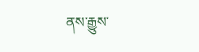ནས་རྒྱུས་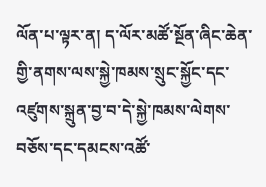ལོན་པ་ལྟར་ན། ད་ལོར་མཚོ་སྔོན་ཞིང་ཆེན་གྱི་ནགས་ལས་སྐྱེ་ཁམས་སྲུང་སྐྱོང་དང་འཛུགས་སྐྲུན་བྱ་བ་དེ་སྐྱེ་ཁམས་ལེགས་བཅོས་དང་དམངས་འཚོ་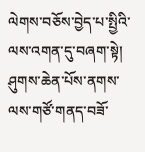ལེགས་བཅོས་བྱེད་པ་སྤྱིའི་ལས་འགན་དུ་བཞག་སྟེ། ཤུགས་ཆེན་པོས་ནགས་ལས་གཙོ་གནད་བཟོ་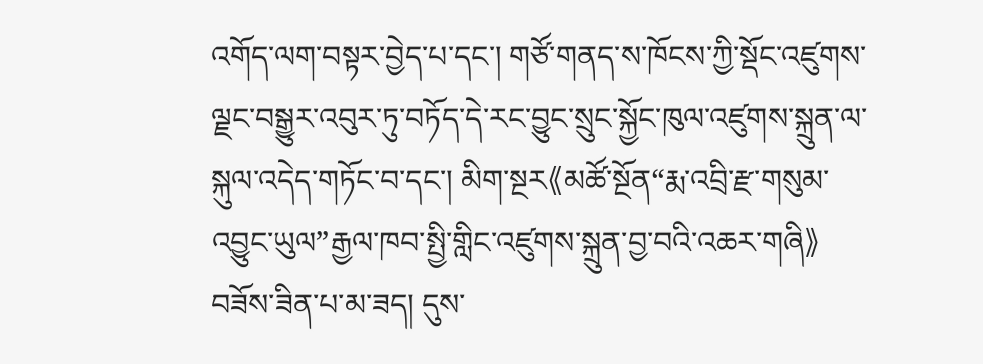འགོད་ལག་བསྟར་བྱེད་པ་དང་། གཙོ་གནད་ས་ཁོངས་ཀྱི་སྡོང་འཛུགས་ལྗང་བསྒྱུར་འབུར་ཏུ་བཏོད་དེ་རང་བྱུང་སྲུང་སྐྱོང་ཁུལ་འཛུགས་སྐྲུན་ལ་སྐུལ་འདེད་གཏོང་བ་དང་། མིག་སྔར《མཚོ་སྔོན“རྨ་འབྲི་རྫ་གསུམ་འབྱུང་ཡུལ”རྒྱལ་ཁབ་སྤྱི་གླིང་འཛུགས་སྐྲུན་བྱ་བའི་འཆར་གཞི》བཟོས་ཟིན་པ་མ་ཟད། དུས་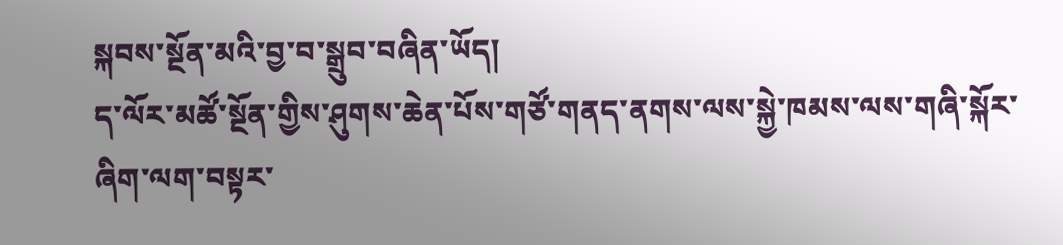སྐབས་སྔོན་མའི་བྱ་བ་སྒྲུབ་བཞིན་ཡོད།
ད་ལོར་མཚོ་སྔོན་གྱིས་ཤུགས་ཆེན་པོས་གཙོ་གནད་ནགས་ལས་སྐྱེ་ཁམས་ལས་གཞི་སྐོར་ཞིག་ལག་བསྟར་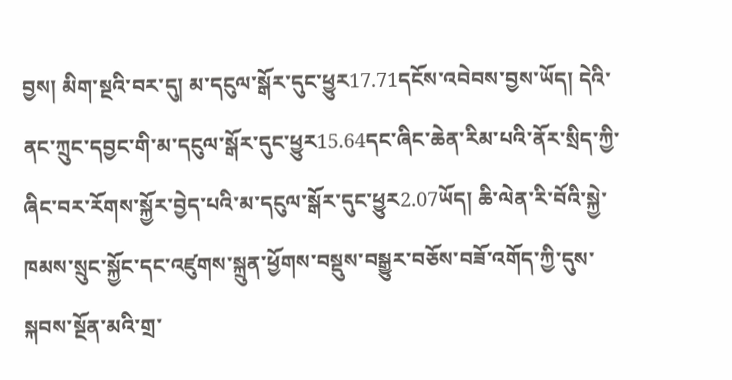བྱས། མིག་སྔའི་བར་དུ། མ་དངུལ་སྒོར་དུང་ཕྱུར17.71དངོས་འབེབས་བྱས་ཡོད། དེའི་ནང་ཀྲུང་དབྱང་གི་མ་དངུལ་སྒོར་དུང་ཕྱུར15.64དང་ཞིང་ཆེན་རིམ་པའི་ནོར་སྲིད་ཀྱི་ཞིང་བར་རོགས་སྐྱོར་བྱེད་པའི་མ་དངུལ་སྒོར་དུང་ཕྱུར2.07ཡོད། ཆི་ལེན་རི་བོའི་སྐྱེ་ཁམས་སྲུང་སྐྱོང་དང་འཛུགས་སྐྲུན་ཕྱོགས་བསྡུས་བསྒྱུར་བཅོས་བཟོ་འགོད་ཀྱི་དུས་སྐབས་སྔོན་མའི་གྲ་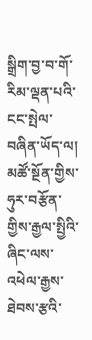སྒྲིག་བྱ་བ་གོ་རིམ་ལྡན་པའི་ངང་སྤེལ་བཞིན་ཡོད་ལ། མཚོ་སྔོན་གྱིས་ཧུར་བརྩོན་གྱིས་རྒྱལ་སྤྱིའི་ཞིང་ལས་འཕེལ་རྒྱས་ཐེབས་རྩའི་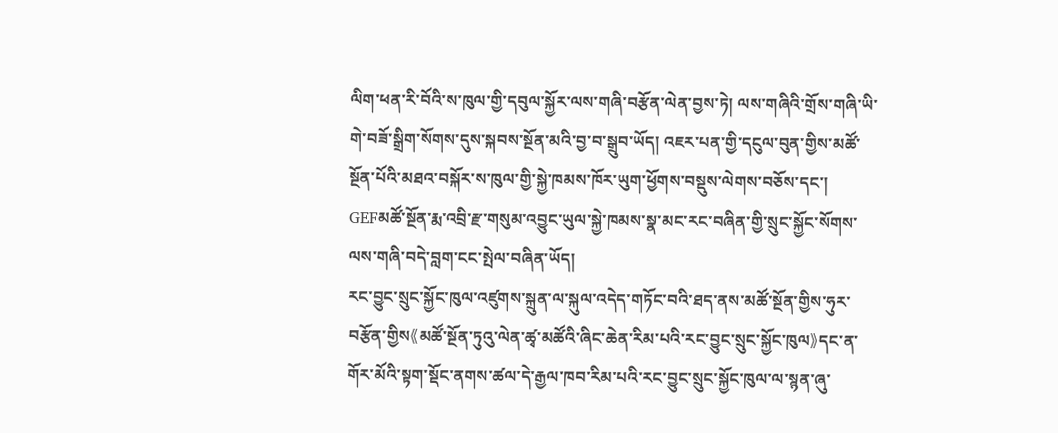ལིག་ཕན་རི་བོའི་ས་ཁུལ་གྱི་དབུལ་སྐྱོར་ལས་གཞི་བརྩོན་ལེན་བྱས་ཏེ། ལས་གཞིའི་གྲོས་གཞི་ཡི་གེ་བཟོ་སྒྲིག་སོགས་དུས་སྐབས་སྔོན་མའི་བྱ་བ་སྒྲུབ་ཡོད། འཇར་པན་གྱི་དངུལ་བུན་གྱིས་མཚོ་སྔོན་པོའི་མཐའ་བསྐོར་ས་ཁུལ་གྱི་སྐྱེ་ཁམས་ཁོར་ཡུག་ཕྱོགས་བསྡུས་ལེགས་བཅོས་དང་། GEFམཚོ་སྔོན་རྨ་འབྲི་རྫ་གསུམ་འབྱུང་ཡུལ་སྐྱེ་ཁམས་སྣ་མང་རང་བཞིན་གྱི་སྲུང་སྐྱོང་སོགས་ལས་གཞི་བདེ་བླག་ངང་སྤེལ་བཞིན་ཡོད།
རང་བྱུང་སྲུང་སྐྱོང་ཁུལ་འཛུགས་སྐྲུན་ལ་སྐུལ་འདེད་གཏོང་བའི་ཐད་ནས་མཚོ་སྔོན་གྱིས་ཧུར་བརྩོན་གྱིས《མཚོ་སྔོན་ཏུའུ་ལེན་ཚྭ་མཚོའི་ཞིང་ཆེན་རིམ་པའི་རང་བྱུང་སྲུང་སྐྱོང་ཁུལ》དང་ན་གོར་མོའི་སྟག་སྡོང་ནགས་ཚལ་དེ་རྒྱལ་ཁབ་རིམ་པའི་རང་བྱུང་སྲུང་སྐྱོང་ཁུལ་ལ་སྙན་ཞུ་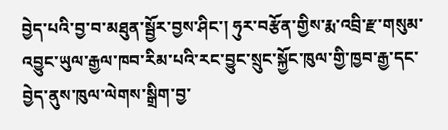བྱེད་པའི་བྱ་བ་མཐུན་སྦྱོར་བྱས་ཤིང་། ཧུར་བརྩོན་གྱིས་རྨ་འབྲི་རྫ་གསུམ་འབྱུང་ཡུལ་རྒྱལ་ཁབ་རིམ་པའི་རང་བྱུང་སྲུང་སྐྱོང་ཁུལ་གྱི་ཁྱབ་རྒྱ་དང་བྱེད་ནུས་ཁུལ་ལེགས་སྒྲིག་བྱ་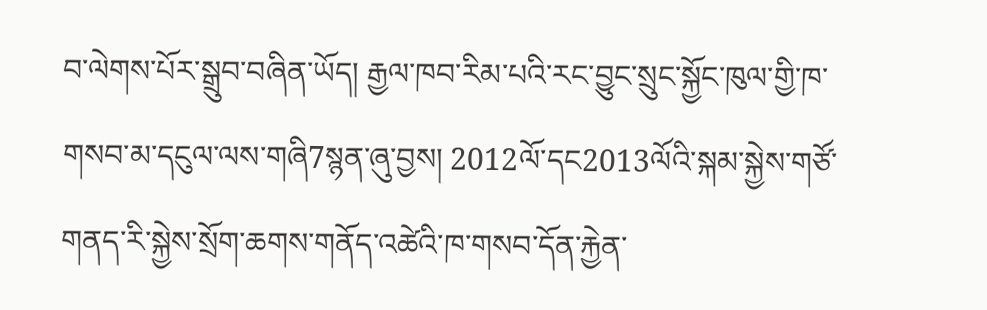བ་ལེགས་པོར་སྒྲུབ་བཞིན་ཡོད། རྒྱལ་ཁབ་རིམ་པའི་རང་བྱུང་སྲུང་སྐྱོང་ཁུལ་གྱི་ཁ་གསབ་མ་དངུལ་ལས་གཞི7སྙན་ཞུ་བྱས། 2012ལོ་དང2013ལོའི་སྐམ་སྐྱེས་གཙོ་གནད་རི་སྐྱེས་སྲོག་ཆགས་གནོད་འཚེའི་ཁ་གསབ་དོན་རྐྱེན་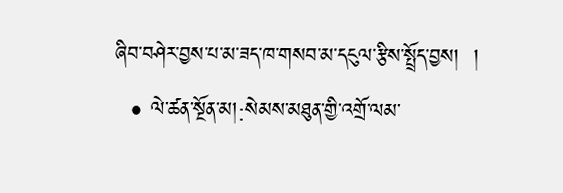ཞིབ་བཤེར་བྱས་པ་མ་ཟད་ཁ་གསབ་མ་དངུལ་རྩིས་སྤྲོད་བྱས།  །
  • ལེ་ཚན་སྔོན་མ།:སེམས་མཐུན་གྱི་འགྲོ་ལམ་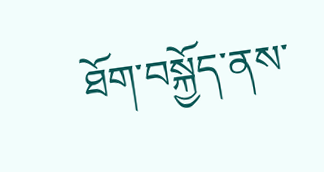ཐོག་བསྐྱོད་ནས་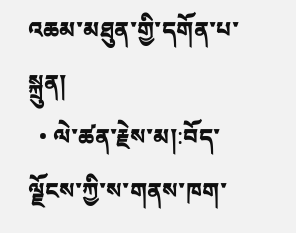འཆམ་མཐུན་གྱི་དགོན་པ་སྐྲུན།
  • ལེ་ཚན་རྗེས་མ།:བོད་ལྗོངས་ཀྱི་ས་གནས་ཁག་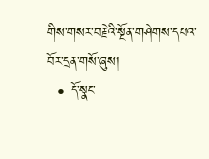གིས་གསར་བརྗེའི་སྔོན་གཤེགས་དཔའ་བོར་དྲན་གསོ་ཞུས།
  • དོ་སྣང་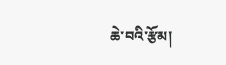ཆེ་བའི་རྩོམ།